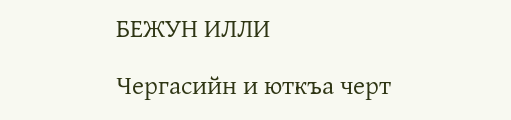БЕЖУН ИЛЛИ

Чергасийн и юткъа черт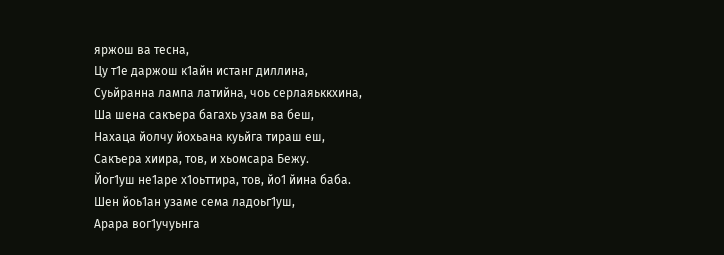яржош ва тесна,
Цу т1е даржош к1айн истанг диллина,
Суьйранна лампа латийна, чоь серлаяьккхина,
Ша шена сакъера багахь узам ва беш,
Нахаца йолчу йохьана куьйга тираш еш,
Сакъера хиира, тов, и хьомсара Бежу.
Йог1уш не1аре х1оьттира, тов, йо1 йина баба.
Шен йоь1ан узаме сема ладоьг1уш,
Арара вог1учуьнга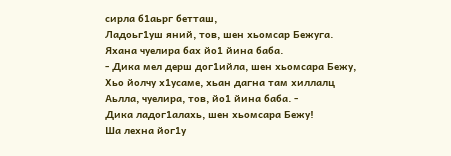сирла б1аьрг бетташ,
Ладоьг1уш яний, тов, шен хьомсар Бежуга.
Яхана чуелира бах йо1 йина баба.
- Дика мел дерш дог1ийла, шен хьомсара Бежу,
Хьо йолчу х1усаме, хьан дагна там хиллалц
Аьлла, чуелира, тов, йо1 йина баба. -
Дика ладог1алахь, шен хьомсара Бежу!
Ша лехна йог1у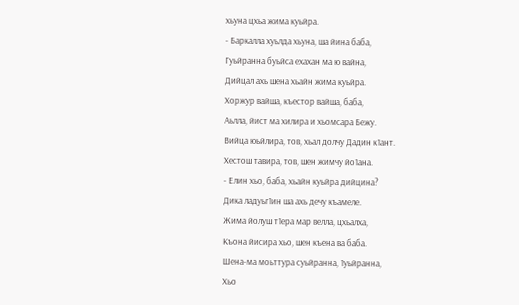хьуна цхьа жима куьйра.
- Баркалла хуьлда хьуна, ша йина баба,
Гуьйранна буьйса ехахан ма ю вайна,
Дийцал ахь шена хьайн жима куьйра.
Хоржур вайша, къестор вайша, баба,
Аьлла, йист ма хилира и хьомсара Бежу.
Вийца юьйлира, тов, хьал долчу Дадин к1ант.
Хестош тавира, тов, шен жимчу йо1ана.
- Елин хьо, баба, хьайн куьйра дийцина?
Дика ладуьг1ин ша ахь дечу къамеле.
Жима йолуш т1ера мар велла, цхьалха,
Къона йисира хьо, шен къена ва баба.
Шена-ма моьттура суьйранна, 1уьйранна,
Хьо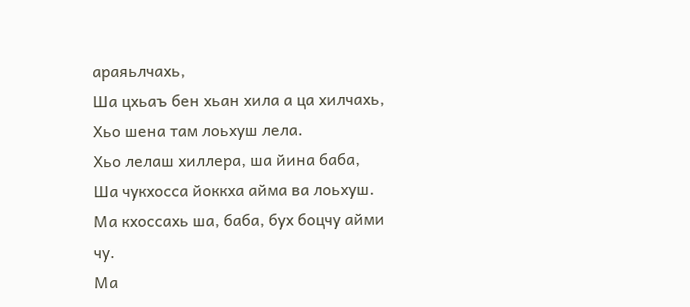араяьлчахь,
Ша цхьаъ бен хьан хила а ца хилчахь,
Хьо шена там лоьхуш лела.
Хьо лелаш хиллера, ша йина баба,
Ша чукхосса йоккха айма ва лоьхуш.
Ма кхоссахь ша, баба, бух боцчу айми чу.
Ма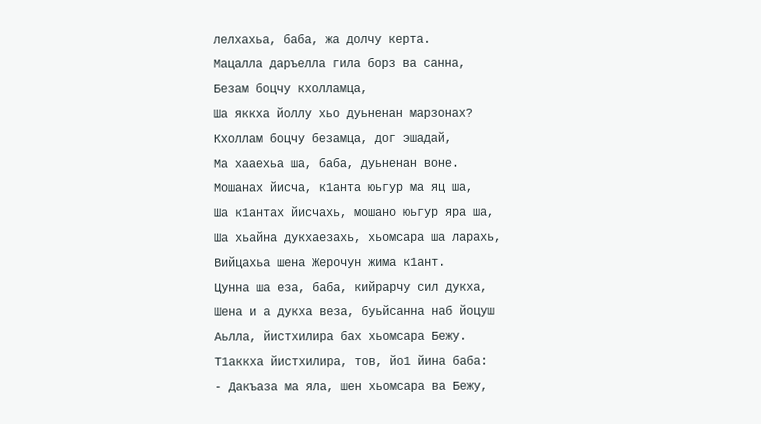лелхахьа, баба, жа долчу керта.
Мацалла даръелла гила борз ва санна,
Безам боцчу кхолламца,
Ша яккха йоллу хьо дуьненан марзонах?
Кхоллам боцчу безамца, дог эшадай,
Ма хааехьа ша, баба, дуьненан воне.
Мошанах йисча, к1анта юьгур ма яц ша,
Ша к1антах йисчахь, мошано юьгур яра ша,
Ша хьайна дукхаезахь, хьомсара ша ларахь,
Вийцахьа шена Жерочун жима к1ант.
Цунна ша еза, баба, кийрарчу сил дукха,
Шена и а дукха веза, буьйсанна наб йоцуш
Аьлла, йистхилира бах хьомсара Бежу.
Т1аккха йистхилира, тов, йо1 йина баба:
- Дакъаза ма яла, шен хьомсара ва Бежу,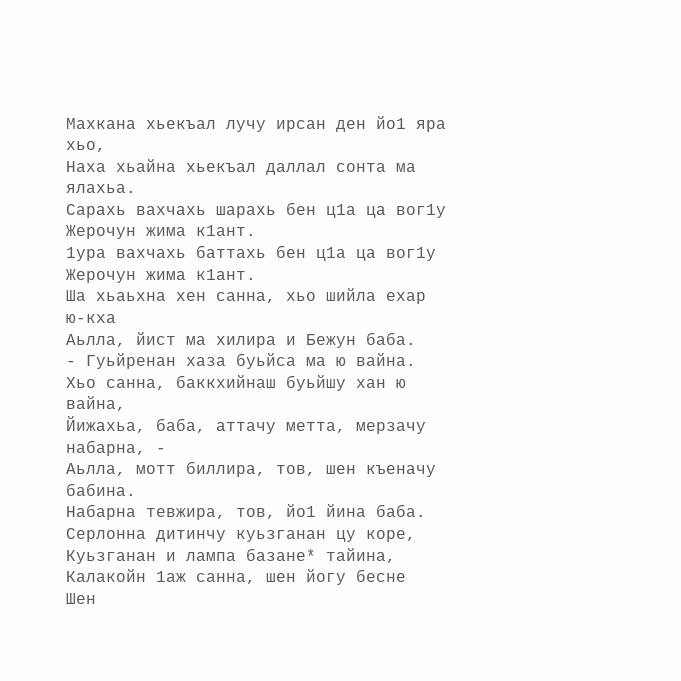Махкана хьекъал лучу ирсан ден йо1 яра хьо,
Наха хьайна хьекъал даллал сонта ма ялахьа.
Сарахь вахчахь шарахь бен ц1а ца вог1у
Жерочун жима к1ант.
1ура вахчахь баттахь бен ц1а ца вог1у
Жерочун жима к1ант.
Ша хьаьхна хен санна, хьо шийла ехар ю-кха
Аьлла, йист ма хилира и Бежун баба.
- Гуьйренан хаза буьйса ма ю вайна.
Хьо санна, баккхийнаш буьйшу хан ю вайна,
Йижахьа, баба, аттачу метта, мерзачу набарна, -
Аьлла, мотт биллира, тов, шен къеначу бабина.
Набарна тевжира, тов, йо1 йина баба.
Серлонна дитинчу куьзганан цу коре,
Куьзганан и лампа базане* тайина,
Калакойн 1аж санна, шен йогу бесне
Шен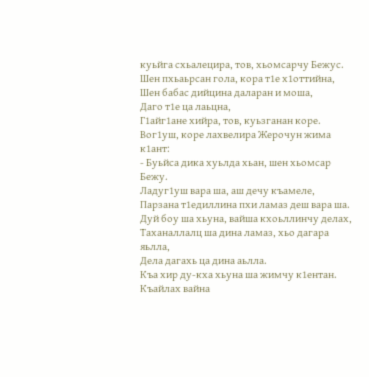куьйга схьалецира, тов, хьомсарчу Бежус.
Шен пхьаьрсан гола, кора т1е х1оттийна,
Шен бабас дийцина даларан и моша,
Даго т1е ца лаьцна,
Г1айг1ане хийра, тов, куьзганан коре.
Вог1уш, коре лахвелира Жерочун жима к1ант:
- Буьйса дика хуьлда хьан, шен хьомсар Бежу.
Ладуг1уш вара ша, аш дечу къамеле,
Парзана т1едиллина пхи ламаз деш вара ша.
Дуй боу ша хьуна, вайша кхоьллинчу делах,
Таханаллалц ша дина ламаз, хьо дагара яьлла,
Дела дагахь ца дина аьлла.
Къа хир ду-кха хьуна ша жимчу к1ентан.
Къайлах вайна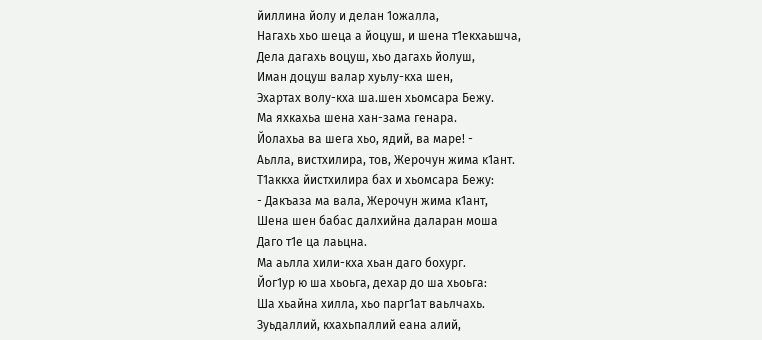йиллина йолу и делан 1ожалла,
Нагахь хьо шеца а йоцуш, и шена т1екхаьшча,
Дела дагахь воцуш, хьо дагахь йолуш,
Иман доцуш валар хуьлу-кха шен,
Эхартах волу-кха ша.шен хьомсара Бежу.
Ма яхкахьа шена хан-зама генара.
Йолахьа ва шега хьо, ядий, ва маре! -
Аьлла, вистхилира, тов, Жерочун жима к1ант.
Т1аккха йистхилира бах и хьомсара Бежу:
- Дакъаза ма вала, Жерочун жима к1ант,
Шена шен бабас далхийна даларан моша
Даго т1е ца лаьцна.
Ма аьлла хили-кха хьан даго бохург.
Йог1ур ю ша хьоьга, дехар до ша хьоьга:
Ша хьайна хилла, хьо парг1ат ваьлчахь.
Зуьдаллий, кхахьпаллий еана алий,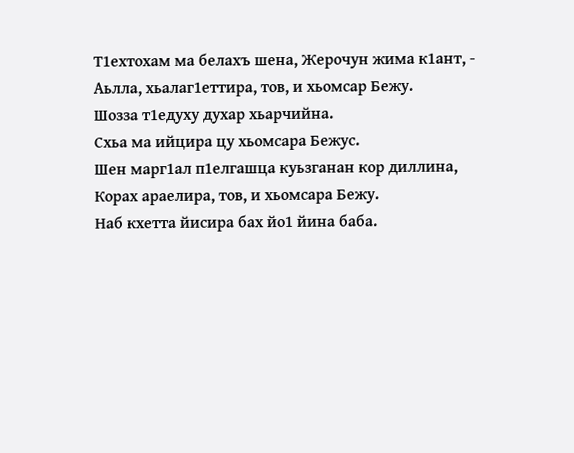Т1ехтохам ма белахъ шена, Жерочун жима к1ант, -
Аьлла, хьалаг1еттира, тов, и хьомсар Бежу.
Шозза т1едуху духар хьарчийна.
Схьа ма ийцира цу хьомсара Бежус.
Шен марг1ал п1елгашца куьзганан кор диллина,
Корах араелира, тов, и хьомсара Бежу.
Наб кхетта йисира бах йо1 йина баба.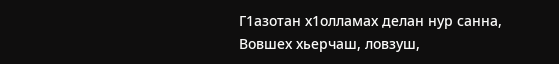Г1азотан х1олламах делан нур санна,
Вовшех хьерчаш, ловзуш,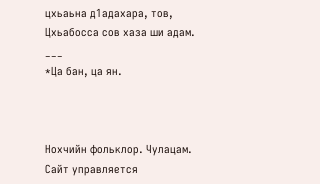цхьаьна д1адахара, тов,
Цхьабосса сов хаза ши адам.
___
*Ца бан, ца ян.



Нохчийн фольклор. Чулацам.
Сайт управляется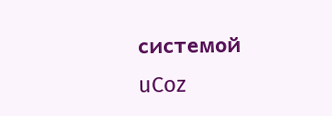системой uCoz